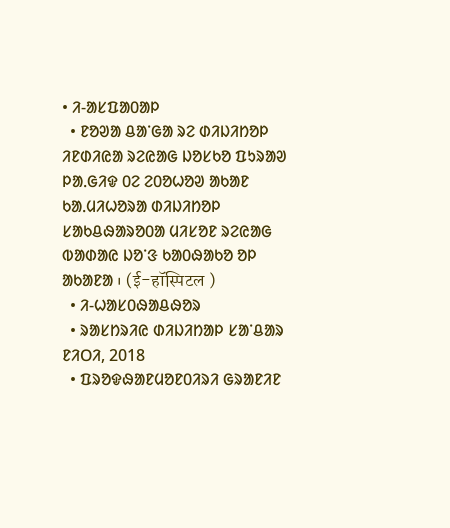• ᱤ-ᱟᱥᱯᱟ᱐ᱟᱞ
  • ᱱᱚᱣᱟ ᱪᱟᱸᱜᱟ ᱨᱮ ᱰᱤᱡᱤᱴᱚᱞ ᱤᱱᱰᱤᱭᱟ ᱨᱮᱭᱟᱜ ᱡᱚᱥᱠᱚ ᱯᱩᱨᱟᱣ ᱞᱟᱹᱜᱤᱫ ᱐ᱮ ᱮ᱐ᱚᱦᱚᱣ ᱟᱠᱟᱱ ᱠᱟᱹᱢᱤᱦᱚᱨᱟ ᱰᱤᱡᱤᱴᱚᱞ ᱥᱟᱠᱪᱷᱟᱨᱚ᱐ᱟ ᱢᱤᱥᱚᱱ ᱨᱮᱭᱟᱜ ᱵᱟᱰᱟᱭ ᱡᱚᱸᱝ ᱠᱟ᱐ᱷᱟᱠᱚ ᱚᱞ ᱟᱠᱟᱱᱟ ᱾ (ई-हॉस्पिटल )
  • ᱤ-ᱦᱟᱥ᱐ᱷᱟᱪᱷᱚᱨ
  • ᱨᱟᱥᱴᱨᱤᱭ ᱰᱤᱡᱤᱴᱟᱞ ᱥᱟᱸᱪᱟᱨ ᱱᱤᱛᱤ, 2018
  • ᱯᱨᱚᱫᱷᱟᱱᱢᱚᱱ᱐ᱤᱨᱤ ᱜᱨᱟᱱᱤᱱ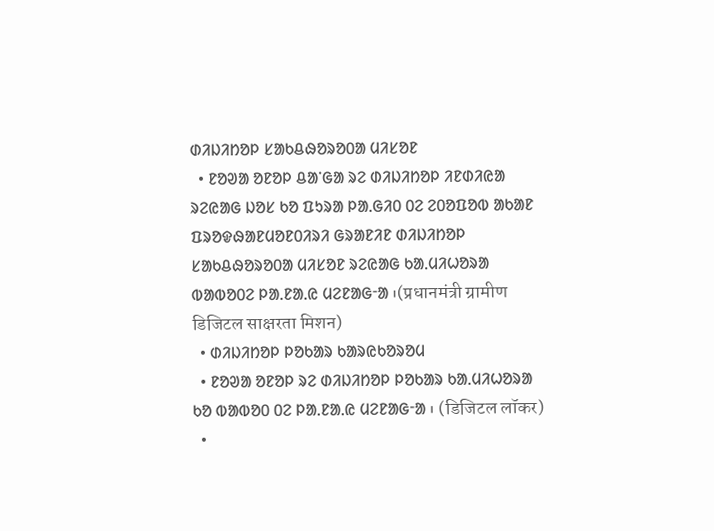ᱰᱤᱡᱤᱴᱚᱞ ᱥᱟᱠᱪᱷᱚᱨᱚ᱐ᱟ ᱢᱤᱥᱚᱱ
  • ᱱᱚᱣᱟ ᱚᱱᱚᱞ ᱪᱟᱸᱜᱟ ᱨᱮ ᱰᱤᱡᱤᱴᱚᱞ ᱤᱱᱰᱤᱭᱟ ᱨᱮᱭᱟᱜ ᱡᱚᱥ ᱠᱚ ᱯᱩᱨᱟ ᱞᱟᱹᱜᱤ᱐ ᱐ᱮ ᱮ᱐ᱚᱯᱚᱵ ᱟᱠᱟᱱ ᱯᱨᱚᱫᱷᱟᱱᱢᱚᱱ᱐ᱤᱨᱤ ᱜᱨᱟᱱᱤᱱ ᱰᱤᱡᱤᱴᱚᱞ ᱥᱟᱠᱪᱷᱚᱨᱚ᱐ᱟ ᱢᱤᱥᱚᱱ ᱨᱮᱭᱟᱜ ᱠᱟᱹᱢᱤᱦᱚᱨᱟ ᱵᱟᱵᱚ᱐ᱮ ᱞᱟᱹᱱᱟᱹᱭ ᱢᱮᱱᱟᱜᱼᱟ ᱾(प्रधानमंत्री ग्रामीण डिजिटल साक्षरता मिशन)
  • ᱰᱤᱡᱤᱴᱚᱞ ᱞᱚᱠᱟᱨ ᱠᱟᱨᱭᱠᱚᱨᱚᱢ
  • ᱱᱚᱣᱟ ᱚᱱᱚᱞ ᱨᱮ ᱰᱤᱡᱤᱴᱚᱞ ᱞᱚᱠᱟᱨ ᱠᱟᱹᱢᱤᱦᱚᱨᱟ ᱠᱚ ᱵᱟᱵᱚ᱐ ᱐ᱮ ᱞᱟᱹᱱᱟᱹᱭ ᱢᱮᱱᱟᱜᱼᱟ ᱾ (डिजिटल लॉकर)
  •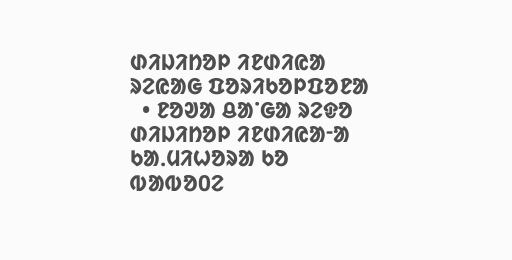ᱰᱤᱡᱤᱴᱚᱞ ᱤᱱᱰᱤᱭᱟ ᱨᱮᱭᱟᱜ ᱯᱚᱨᱤᱠᱚᱞᱯᱚᱱᱟ
  • ᱱᱚᱣᱟ ᱪᱟᱸᱜᱟ ᱨᱮᱫᱚ ᱰᱤᱡᱤᱴᱚᱞ ᱤᱱᱰᱤᱭᱟᱼᱟ ᱠᱟᱹᱢᱤᱦᱚᱨᱟ ᱠᱚ ᱵᱟᱵᱚ᱐ᱮ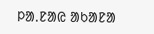ᱞᱟᱹᱱᱟᱭ ᱟᱠᱟᱱᱟ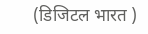(डिजिटल भारत )